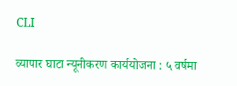CLI

व्यापार घाटा न्यूनीकरण कार्ययोजना : ५ वर्षमा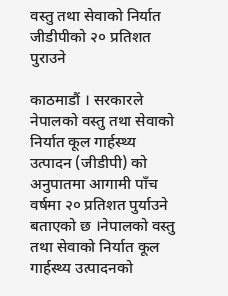वस्तु तथा सेवाको निर्यात जीडीपीको २० प्रतिशत पुराउने

काठमाडौं । सरकारले नेपालको वस्तु तथा सेवाको निर्यात कूल गार्हस्थ्य उत्पादन (जीडीपी) को अनुपातमा आगामी पाँच वर्षमा २० प्रतिशत पुर्याउने बताएको छ ।नेपालको वस्तु तथा सेवाको निर्यात कूल गार्हस्थ्य उत्पादनको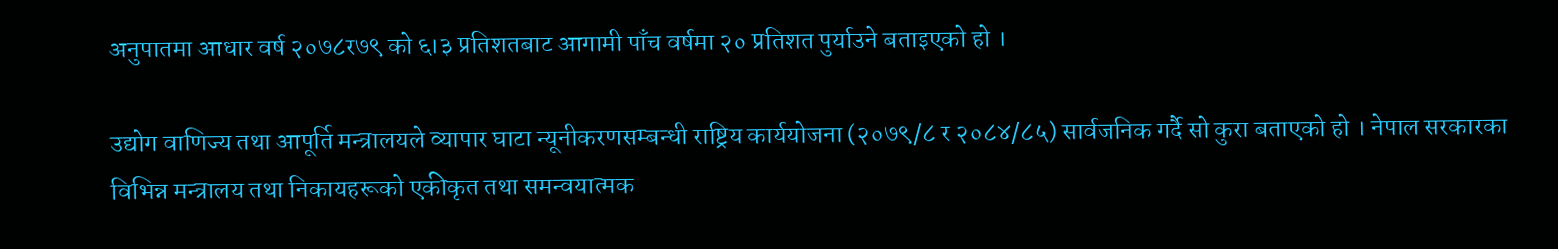अनुपातमा आधार वर्ष २०७८र७९ को ६।३ प्रतिशतबाट आगामी पाँच वर्षमा २० प्रतिशत पुर्याउने बताइएको हो ।

उद्योग वाणिज्य तथा आपूर्ति मन्त्रालयले व्यापार घाटा न्यूनीकरणसम्बन्धी राष्ट्रिय कार्ययोजना (२०७९/८ र २०८४/८५) सार्वजनिक गर्दै सो कुरा बताएको हो । नेपाल सरकारका विभिन्न मन्त्रालय तथा निकायहरूको एकीकृत तथा समन्वयात्मक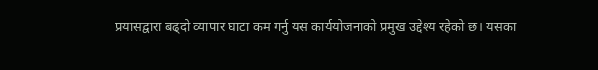प्रयासद्वारा बढ्दो व्यापार घाटा कम गर्नु यस कार्ययोजनाको प्रमुख उद्देश्य रहेको छ। यसका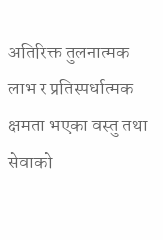अतिरिक्त तुलनात्मक लाभ र प्रतिस्पर्धात्मक क्षमता भएका वस्तु तथा सेवाको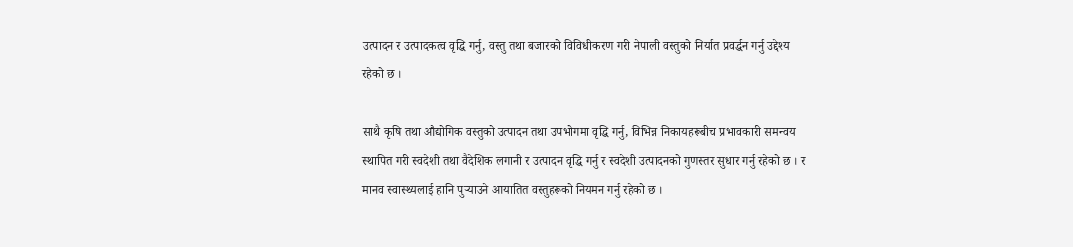उत्पादन र उत्पादकत्व वृद्धि गर्नु, वस्तु तथा बजारको विविधीकरण गरी नेपाली वस्तुको निर्यात प्रवर्द्धन गर्नु उद्देश्य रहेको छ ।

साथै कृषि तथा औद्योगिक वस्तुको उत्पादन तथा उपभोगमा वृद्धि गर्नु, विभिन्न निकायहरूबीच प्रभावकारी समन्वय स्थापित गरी स्वदेशी तथा वैदेशिक लगानी र उत्पादन वृद्धि गर्नु र स्वदेशी उत्पादनको गुणस्तर सुधार गर्नु रहेको छ । र मानव स्वास्थ्यलाई हानि पुर्‍याउने आयातित वस्तुहरूको नियमन गर्नु रहेको छ ।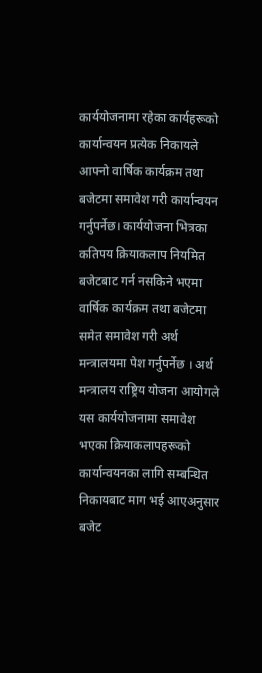कार्ययोजनामा रहेका कार्यहरूको कार्यान्वयन प्रत्येक निकायले आफ्नो वार्षिक कार्यक्रम तथा बजेटमा समावेश गरी कार्यान्वयन गर्नुपर्नेछ। कार्ययोजना भित्रका कतिपय क्रियाकलाप नियमित बजेटबाट गर्न नसकिने भएमा वार्षिक कार्यक्रम तथा बजेटमा समेत समावेश गरी अर्थ मन्त्रालयमा पेश गर्नुपर्नेछ । अर्थ मन्त्रालय राष्ट्रिय योजना आयोगले यस कार्ययोजनामा समावेश भएका क्रियाकलापहरूको कार्यान्वयनका लागि सम्बन्धित निकायबाट माग भई आएअनुसार बजेट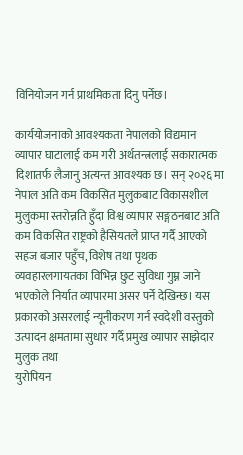विनियोजन गर्न प्राथमिकता दिनु पर्नेछ।

कार्ययोजनाको आवश्यकता नेपालको विद्यमान व्यापार घाटालाई कम गरी अर्थतन्त्रलाई सकारात्मक दिशातर्फ लैजानु अत्यन्त आवश्यक छ। सन् २०२६ मा नेपाल अति कम विकसित मुलुकबाट विकासशील मुलुकमा स्तरोन्नति हुँदा विश्व व्यापार सङ्गठनबाट अति कम विकसित राष्ट्रको हैसियतले प्राप्त गर्दै आएको सहज बजार पहुँच, विशेष तथा पृथक व्यवहारलगायतका विभिन्न छुट सुविधा गुम्न जाने भएकोले निर्यात व्यापारमा असर पर्ने देखिन्छ। यस प्रकारको असरलाई न्यूनीकरण गर्न स्वदेशी वस्तुको उत्पादन क्षमतामा सुधार गर्दै प्रमुख व्यापार साझेदार मुलुक तथा
युरोपियन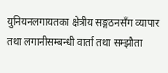युनियनलगायतका क्षेत्रीय सङ्गठनसँग व्यापार तथा लगानीसम्बन्धी वार्ता तथा सम्झौता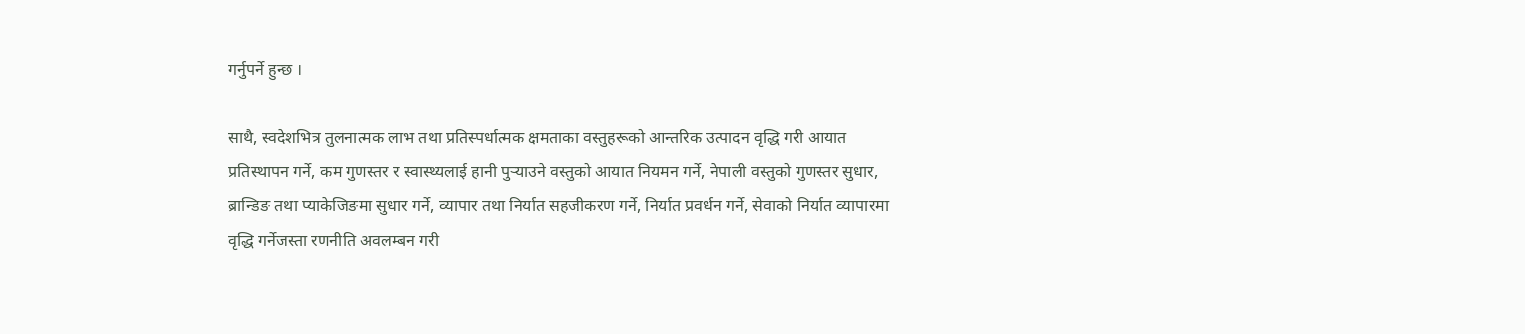गर्नुपर्ने हुन्छ ।

साथै, स्वदेशभित्र तुलनात्मक लाभ तथा प्रतिस्पर्धात्मक क्षमताका वस्तुहरूको आन्तरिक उत्पादन वृद्धि गरी आयात प्रतिस्थापन गर्ने, कम गुणस्तर र स्वास्थ्यलाई हानी पुऱ्याउने वस्तुको आयात नियमन गर्ने, नेपाली वस्तुको गुणस्तर सुधार, ब्रान्डिङ तथा प्याकेजिङमा सुधार गर्ने, व्यापार तथा निर्यात सहजीकरण गर्ने, निर्यात प्रवर्धन गर्ने, सेवाको निर्यात व्यापारमा वृद्धि गर्नेजस्ता रणनीति अवलम्बन गरी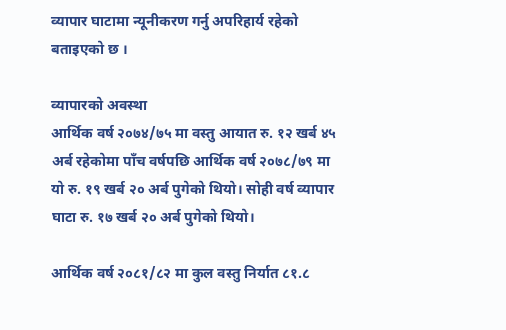व्यापार घाटामा न्यूनीकरण गर्नु अपरिहार्य रहेको बताइएको छ ।

व्यापारको अवस्था
आर्थिक वर्ष २०७४/७५ मा वस्तु आयात रु. १२ खर्ब ४५ अर्ब रहेकोमा पाँच वर्षपछि आर्थिक वर्ष २०७८/७९ मा यो रु. १९ खर्ब २० अर्ब पुगेको थियो। सोही वर्ष व्यापार घाटा रु. १७ खर्ब २० अर्ब पुगेको थियो।

आर्थिक वर्ष २०८१/८२ मा कुल वस्तु निर्यात ८१.८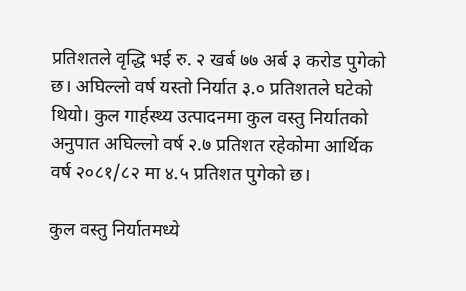प्रतिशतले वृद्धि भई रु. २ खर्ब ७७ अर्ब ३ करोड पुगेको छ। अघिल्लो वर्ष यस्तो निर्यात ३.० प्रतिशतले घटेको थियो। कुल गार्हस्थ्य उत्पादनमा कुल वस्तु निर्यातको अनुपात अघिल्लो वर्ष २.७ प्रतिशत रहेकोमा आर्थिक वर्ष २०८१/८२ मा ४.५ प्रतिशत पुगेको छ।

कुल वस्तु निर्यातमध्ये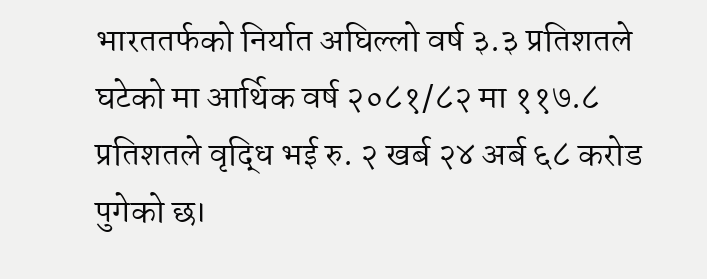भारततर्फको निर्यात अघिल्लो वर्ष ३.३ प्रतिशतले घटेको मा आर्थिक वर्ष २०८१/८२ मा ११७.८ प्रतिशतले वृद्धि भई रु. २ खर्ब २४ अर्ब ६८ करोड पुगेको छ।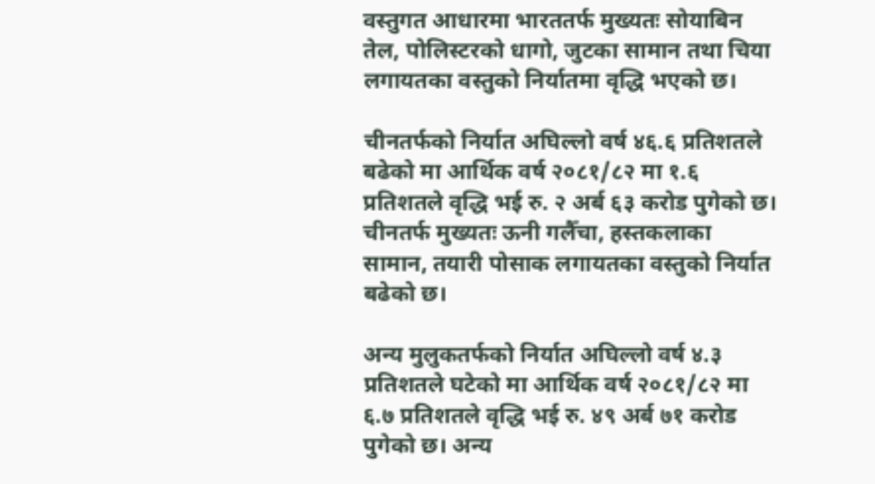वस्तुगत आधारमा भारततर्फ मुख्यतः सोयाबिन तेल, पोलिस्टरको धागो, जुटका सामान तथा चिया लगायतका वस्तुको निर्यातमा वृद्धि भएको छ।

चीनतर्फको निर्यात अघिल्लो वर्ष ४६.६ प्रतिशतले बढेको मा आर्थिक वर्ष २०८१/८२ मा १.६ प्रतिशतले वृद्धि भई रु. २ अर्ब ६३ करोड पुगेको छ। चीनतर्फ मुख्यतः ऊनी गलैँचा, हस्तकलाका सामान, तयारी पोसाक लगायतका वस्तुको निर्यात बढेको छ।

अन्य मुलुकतर्फको निर्यात अघिल्लो वर्ष ४.३ प्रतिशतले घटेको मा आर्थिक वर्ष २०८१/८२ मा ६.७ प्रतिशतले वृद्धि भई रु. ४९ अर्ब ७१ करोड पुगेको छ। अन्य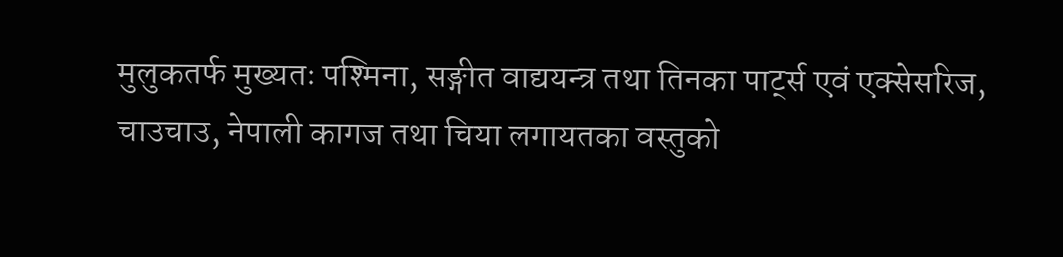मुलुकतर्फ मुख्यतः पश्मिना, सङ्गीत वाद्ययन्त्र तथा तिनका पार्ट्स एवं एक्सेसरिज, चाउचाउ, नेपाली कागज तथा चिया लगायतका वस्तुको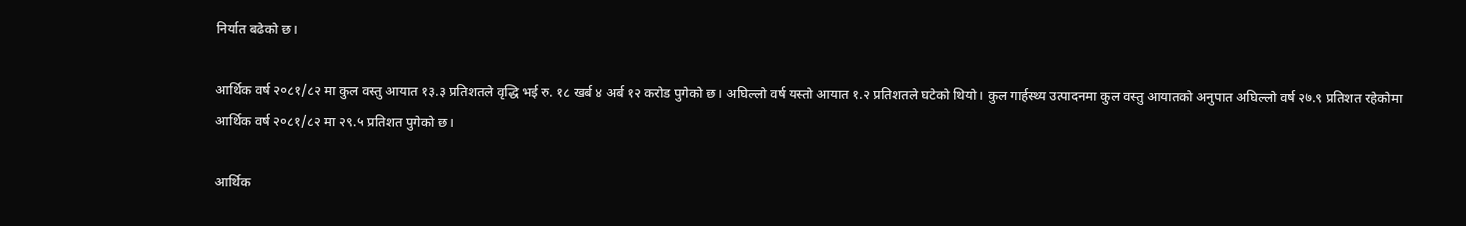निर्यात बढेको छ।

आर्थिक वर्ष २०८१/८२ मा कुल वस्तु आयात १३.३ प्रतिशतले वृद्धि भई रु. १८ खर्ब ४ अर्ब १२ करोड पुगेको छ। अघिल्लो वर्ष यस्तो आयात १.२ प्रतिशतले घटेको थियो। कुल गार्हस्थ्य उत्पादनमा कुल वस्तु आयातको अनुपात अघिल्लो वर्ष २७.९ प्रतिशत रहेकोमा आर्थिक वर्ष २०८१/८२ मा २९.५ प्रतिशत पुगेको छ।

आर्थिक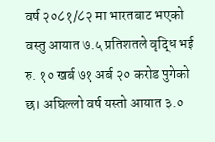वर्ष २०८१/८२ मा भारतबाट भएको वस्तु आयात ७.५ प्रतिशतले वृद्धि भई रु. १० खर्ब ७१ अर्ब २० करोड पुगेको छ। अघिल्लो वर्ष यस्तो आयात ३.०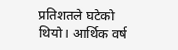प्रतिशतले घटेको थियो। आर्थिक वर्ष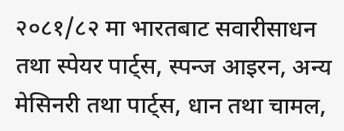२०८१/८२ मा भारतबाट सवारीसाधन तथा स्पेयर पार्ट्स, स्पन्ज आइरन, अन्य मेसिनरी तथा पार्ट्स, धान तथा चामल,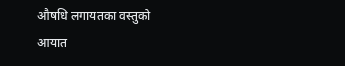औषधि लगायतका वस्तुको आयात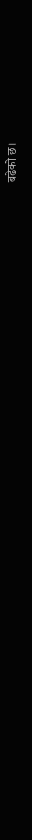बढेको छ।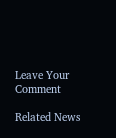Leave Your Comment

Related News